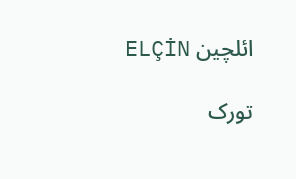ائلچین ELÇİN

تورک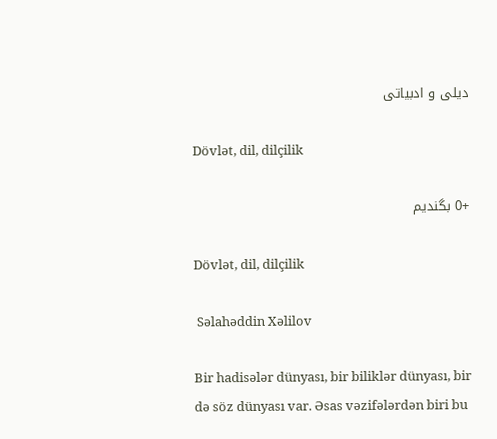دیلی و ادبیاتی

Dövlət, dil, dilçilik

+0 بگندیم

Dövlət, dil, dilçilik

 Səlahəddin Xəlilov

Bir hadisələr dünyası, bir biliklər dünyası, bir də söz dünyası var. Əsas vəzifələrdən biri bu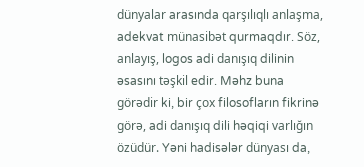dünyalar arasında qarşılıqlı anlaşma, adekvat münasibət qurmaqdır. Söz, anlayış, logos adi danışıq dilinin əsasını təşkil edir. Məhz buna görədir ki, bir çox filosofların fikrinə görə, adi danışıq dili həqiqi varlığın özüdür. Yəni hadisələr dünyası da,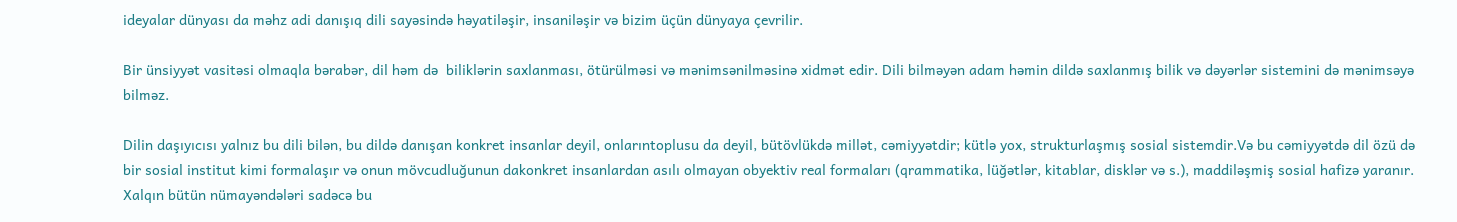ideyalar dünyası da məhz adi danışıq dili sayəsində həyatiləşir, insaniləşir və bizim üçün dünyaya çevrilir.

Bir ünsiyyət vasitəsi olmaqla bərabər, dil həm də  biliklərin saxlanması, ötürülməsi və mənimsənilməsinə xidmət edir. Dili bilməyən adam həmin dildə saxlanmış bilik və dəyərlər sistemini də mənimsəyə bilməz.

Dilin daşıyıcısı yalnız bu dili bilən, bu dildə danışan konkret insanlar deyil, onlarıntoplusu da deyil, bütövlükdə millət, cəmiyyətdir; kütlə yox, strukturlaşmış sosial sistemdir.Və bu cəmiyyətdə dil özü də bir sosial institut kimi formalaşır və onun mövcudluğunun dakonkret insanlardan asılı olmayan obyektiv real formaları (qrammatika, lüğətlər, kitablar, disklər və s.), maddiləşmiş sosial hafizə yaranır. Xalqın bütün nümayəndələri sadəcə bu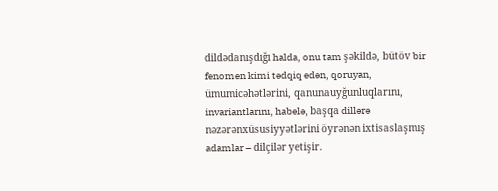dildədanışdığı halda, onu tam şəkildə, bütöv bir fenomen kimi tədqiq edən, qoruyan, ümumicəhətlərini, qanunauyğunluqlarını, invariantlarını, habelə, başqa dillərə nəzərənxüsusiyyətlərini öyrənən ixtisaslaşmış adamlar – dilçilər yetişir.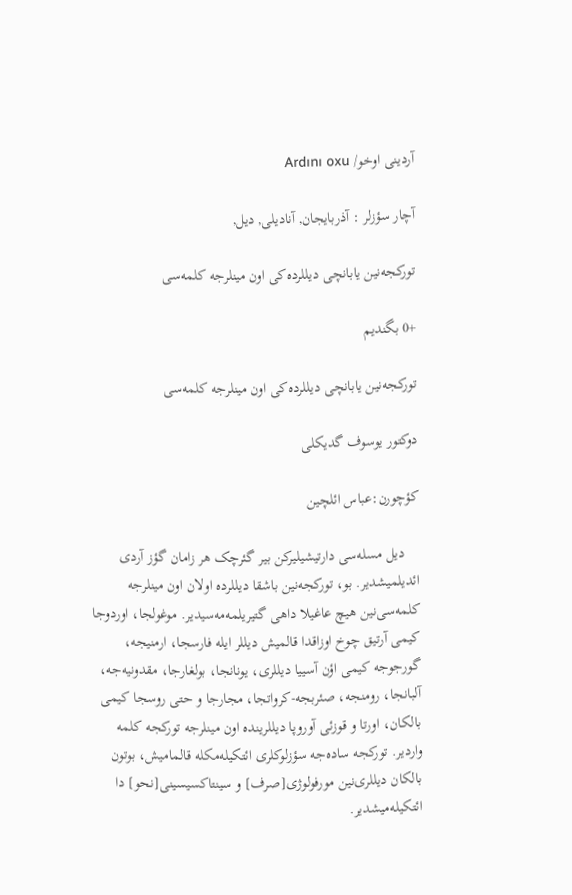آردینی اوخو/ Ardını oxu

آچار سؤزلر : آذربایجان, آنادیلی, دیل,

تورکجه‌نین یابانچی دیللرده‌کی اون مینلرجه کلمه‌سی

+0 بگندیم

تورکجه‌نین یابانچی دیللرده‌کی اون مینلرجه کلمه‌سی

دوکتور یوسوف گدیکلی

کؤچورن:عباس ائلچین

    دیل مسله‌سی دارتیشیلیرکن بیر گئرچک هر زامان گؤز آردی ائدیلمیشدیر. بو، تورکجه‌نین باشقا دیللرده اولان اون مینلرجه کلمه‌سی‌نین هیچ عاغیلا داهی گتیریلمه‌مه‌سیدیر. موغولجا، اوردوجا کیمی آرتیق چوخ اوزاقدا قالمیش دیللر ایله فارسجا، ارمنیجه، گورجوجه کیمی اؤن آسییا دیللری، یونانجا، بولغارجا، مقدونیه‌جه، آلبانجا، رومنجه، صئربجه-کرواتجا، مجارجا و حتی روسجا کیمی بالکان، اورتا و قوزئی آوروپا دیللرینده اون مینلرجه تورکجه کلمه واردیر. تورکجه ساده‌جه سؤزلوکلری ائتکیله‌مکله قالمامیش، بوتون بالکان دیللری‌نین مورفولوژی[صرف] و سینتاکسیسینی[نحو] دا ائتکیله‌میشدیر.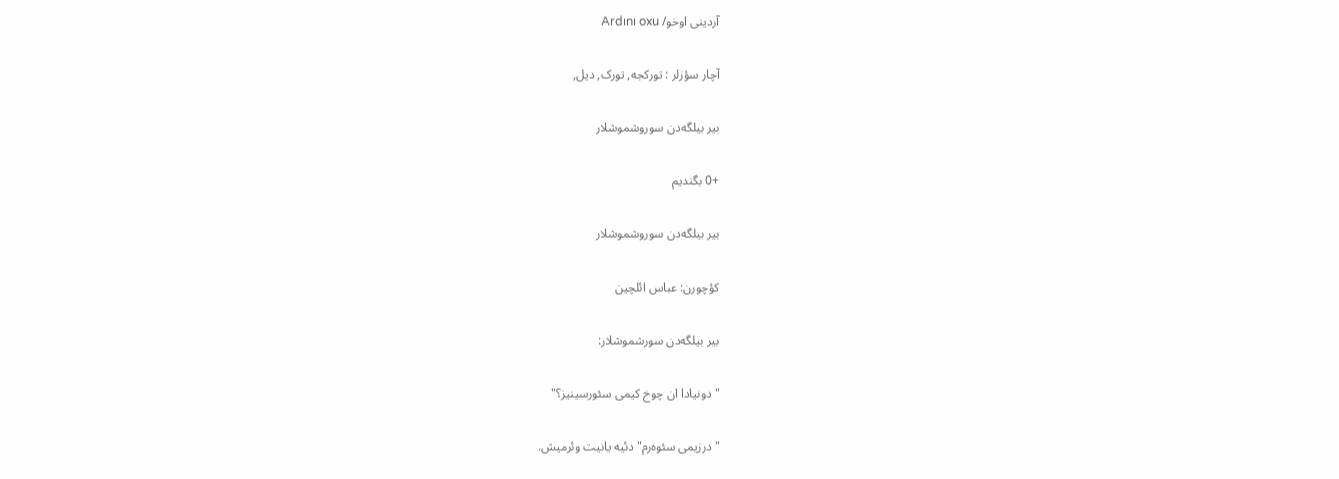آردینی اوخو/ Ardını oxu

آچار سؤزلر : تورکجه, تورک, دیل,

بیر بیلگه‌دن سوروشموشلار

+0 بگندیم

بیر بیلگه‌دن سوروشموشلار

کؤچورن: عباس ائلچین

بیر بیلگه‌دن سورشموشلار:

"دونیادا ان چوخ کیمی سئورسینیز؟"

"درزیمی سئوه‌رم" دئیه یانیت وئرمیش.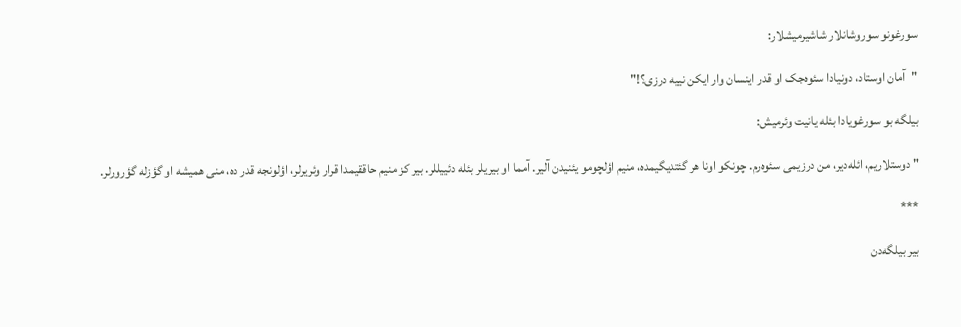سورغونو سوروشانلار شاشیرمیشلار:

"آمان اوستاد، دونیادا سئوه‌جک او قدر اینسان وار ایکن نییه درزی؟!"

بیلگه بو سورغویادا بئله یانیت وئرمیش:

" دوستلاریم، ائله‌دیر، من درزیمی سئوه‌رم. چونکو اونا هر گئتدیگیمده، منیم اؤلچومو یئنیدن آلیر. آمما او بیریلر بئله دئییللر. بیر کز منیم حاققیمدا قرار وئریرلر، اؤلونجه قدر ده، منی همیشه او گؤزله گؤرورلر.

***

بیر بیلگه‌دن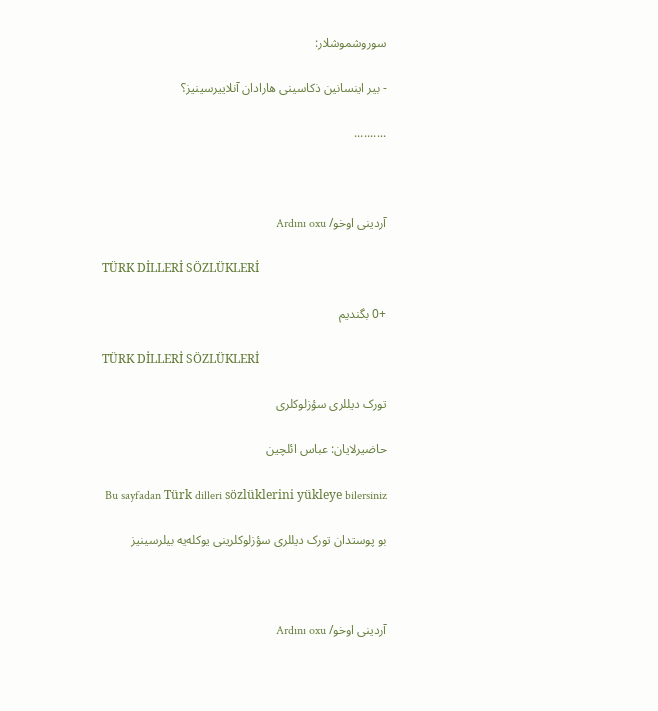سوروشموشلار:

- بیر اینسانین ذکاسینی هارادان آنلاییرسینیز؟

..........



آردینی اوخو/ Ardını oxu

TÜRK DİLLERİ SÖZLÜKLERİ

+0 بگندیم

TÜRK DİLLERİ SÖZLÜKLERİ

تورک دیللری سؤزلوکلری

حاضیرلایان: عباس ائلچین

 Bu sayfadan Türk dilleri sözlüklerini yükleye bilersiniz

بو پوستدان تورک دیللری سؤزلوکلرینی یوکله‌یه بیلرسینیز



آردینی اوخو/ Ardını oxu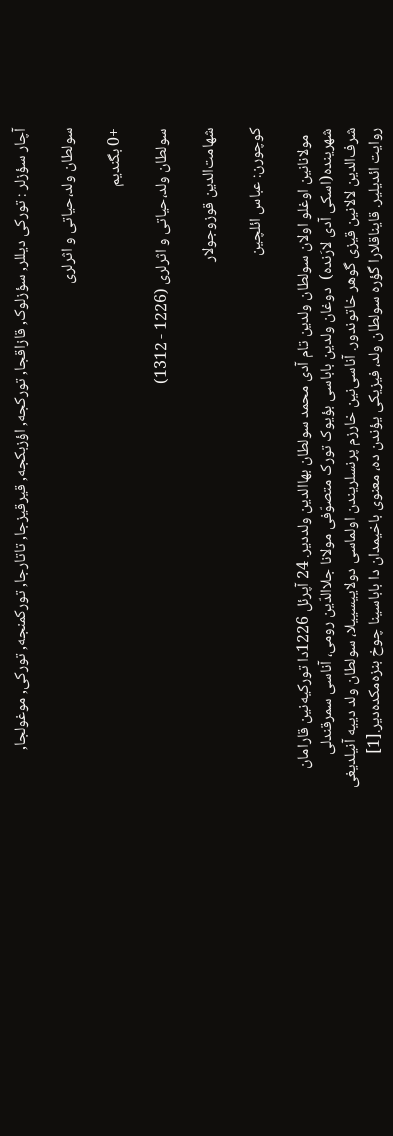آچار سؤزلر : تورکی دیللر, سؤزلوک, قازاقجا, تورکجه, اؤزبکجه, قیرقیزجا, تاتارجا, تورکمنجه, تورکی, موغولجا,

سولطان ولد،حیاتی و اثرلری

+0 بگندیم

سولطان ولد،حیاتی و اثرلری (1226 - 1312)

شهامت‌الدین قوزوجولار

کوچورن: عباس ائلچین

  مولانا‌نین اوغلو اولان سولطان ولدین تام آدی محمد سولطان بهاالدین ولددیر. 24 آپرئل 1226دا تورکیه‌نین قارامان شهرینده(اسکی آدی لارَنده)  دوغان ولدین باباسی بؤیوک تورک متصوّفی مولانا جلاالدّین رومی، آنا‌سی سمرقندلی شرف‌الدین لالا‌نین قیزی گوهر خاتوندور. آنا‌سی‌‌نین خارزم پرنسلریندن اولماسی دولاییسییلا، سولطان ولد دییه آنیلدیغی روایت ائدیلیر. قایناقلارا گؤره سولطان ولد، فیزیکی یؤندن ده، معنوی باخیمدان دا باباسینا چوخ بنزه‌مکده‌دیر.[1]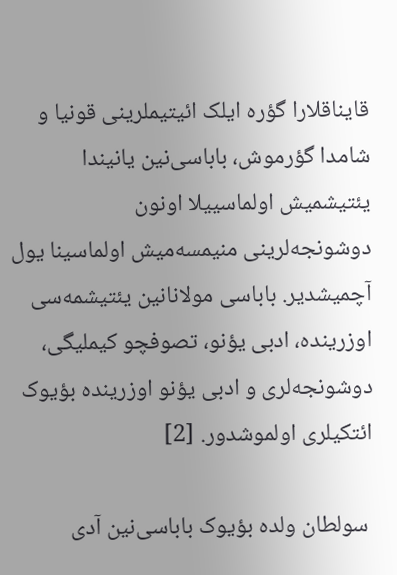قایناقلارا گؤره ایلک ائیتیملرینی قونیا و شامدا گؤرموش، باباسی‌نین یا‌نیندا یئتیشمیش اولماسییلا اونون دوشونجه‌لرینی منیمسه‌میش اولماسینا یول آچمیشدیر. باباسی مولانا‌نین یئتیشمه‌سی اوزرینده، ادبی یؤنو، تصوفچو کیملیگی، دوشونجه‌لری و ادبی یؤنو اوزرینده بؤیوک ائتکیلری اولموشدور. [2]

 سولطان ولده بؤیوک باباسی‌نین آدی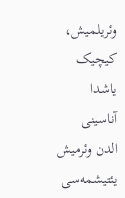وئریلمیش، کیچیک یاشدا آنا‌سینی الدن وئرمیش یئتیشمه‌سی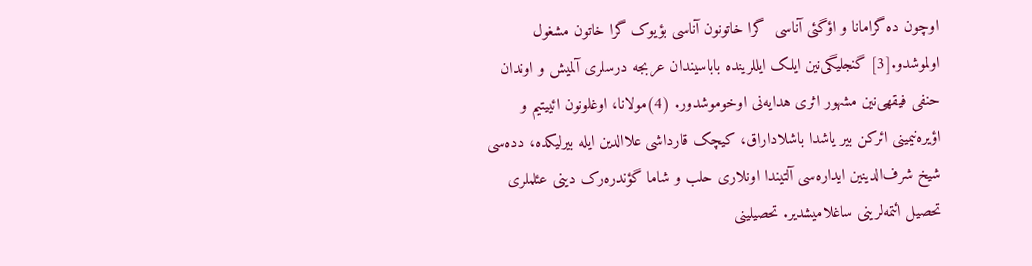اوچون ده گرامانا و اؤگئی آناسی  گرا خاتونون آنا‌سی بؤیوک گرا خاتون مشغول اولموشدو.[3] گنجلیگی‌نین ایلک ایللرینده باباسیندان عربجه درسلری آلمیش و اوندان حنفی فیقهی‌نین مشهور اثری هدایه‌نی اوخوموشدور. (4)مولانا، اوغلونون ائییتیم و اؤیره‌نیمینی ائرکن بیر یاشدا باشلاداراق، کیچک قارداشی علا‌الدین ایله بیرلیکده، دده‌سی شیخ شرف‌الدینین ایداره‌سی آلتیندا اونلاری حلب و شاما گؤندره‌رک دینی عئلملری تحصیل ائتمه‌لرینی ساغلامیشدیر. تحصیلینی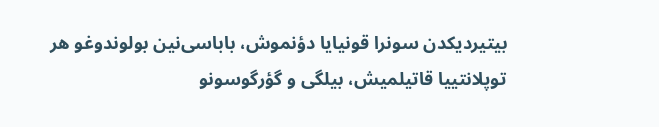بیتیردیکدن سونرا قونیایا دؤنموش، باباسی‌نین بولوندوغو هر توپلانتییا قاتیلمیش، بیلگی و گؤرگوسونو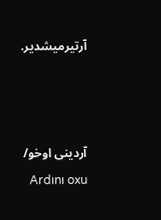آرتیرمیشدیر.



آردینی اوخو/ Ardını oxu